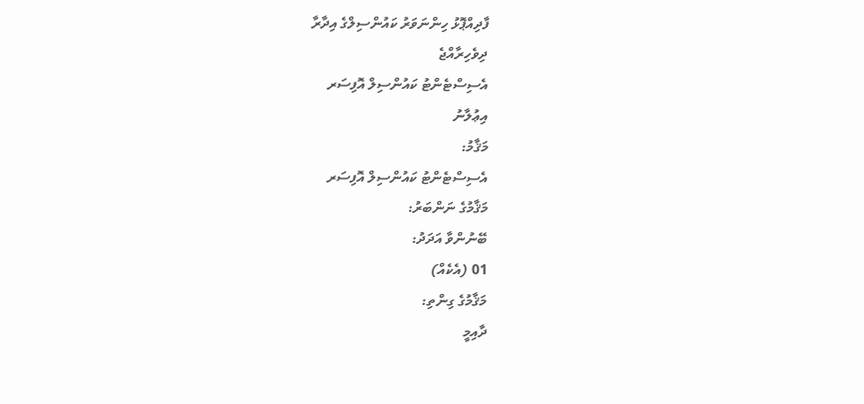ފާދިއްޕޮޅު ހިންނަވަރު ކައުންސިލްގެ އިދާރާ
ދިވެހިރާއްޖެ
އެސިސްޓެންޓު ކައުންސިލް އޮފިސަރ
އިޢުލާނު
މަޤާމު:
އެސިސްޓެންޓު ކައުންސިލް އޮފިސަރ
މަޤާމުގެ ނަންބަރު:
ބޭނުންވާ އަދަދު:
01 (އެކެއް)
މަޤާމުގެ ގިންތި:
ދާއިމީ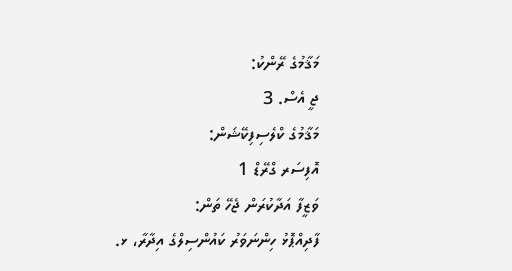މަޤާމުގެ ރޭންކު:
ޖީ އެސް. 3
މަޤާމުގެ ކްލެސިފިކޭޝަން:
އޮފިސަރ ގްރޭޑް 1
ވަޒީފާ އަދާކުރަން ޖެހޭ ތަން:
ފާދިއްޕޮޅު ހިންނަވަރު ކައުންސިލްގެ އިދާރާ، ޅ.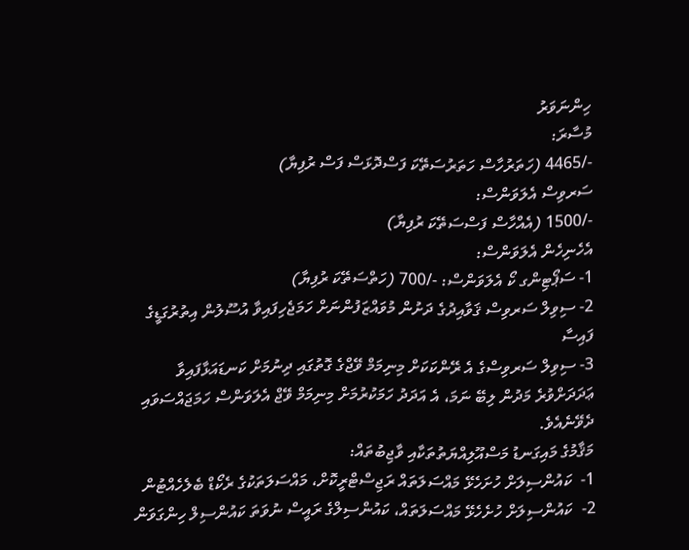ހިންނަވަރު
މުސާރަ:
-/4465 (ހަތަރުހާސް ހަތަރުސަތޭކަ ފަސްދޮޅަސް ފަސް ރުފިޔާ)
ސަރވިސް އެލަވަންސް:
-/1500 (އެއްހާސް ފަސްސަތޭކަ ރުފިޔާ)
އެހެނިހެން އެލަވަންސް:
1- ސަޕޯޓިންގ ކޯ އެލަވަންސް: -/700 (ހަތްސަތޭކަ ރުފިޔާ)
2- ސިވިލް ސަރވިސް ޤަވާއިދުގެ ދަށުން މުވައްޒަފުންނަށް ހަމަޖެހިފައިވާ އުސޫލުން އިތުރުގަޑީގެ ފައިސާ
3- ސިވިލް ސަރވިސްގެ އެ ރޭންކަކަށް މިނިމަމް ވޭޖްގެ ގޮތުގައި ދިނުމަށް ކަނޑައަޅާފައިވާ ޢަދަދަށްވުރެ މަދުން ލިބޭ ނަމަ، އެ އަދަދު ހަމަކުރުމަށް މިނިމަމް ވޭޖް އެލަވަންސް ހަމަޖައްސަވައި ދެވޭނެއެވެ.
މަޤާމުގެ މައިގަނޑު މަސްއޫލިއްޔަތުތަކާއި ވާޖިބުތައް:
1-  ކައުންސިލަށް ހުށަހެޅޭ މައްސަލަތައް ރަޖިސްޓްރީކޮށް، މައްސަލަތަކުގެ ރެކޯޑް ބެލެހެއްޓުން
2-  ކައުންސިލަށް ހުށެހެޅޭ މައްސަލަތައް، ކައުންސިލްގެ ރައީސް ނުވަތަ ކައުންސިލް ހިންގަވަން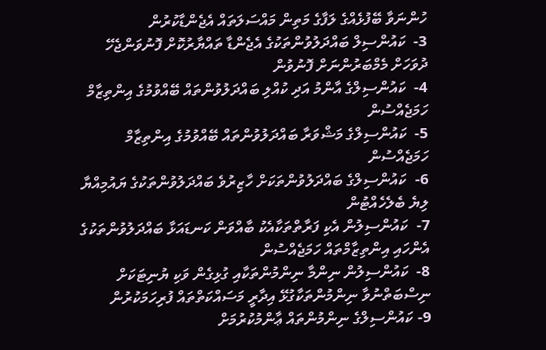ހުންނަވާ ބޭފުޅެއްގެ ލަފާގެ މަތިން މައްސަލަތައް އެޖެންޑާކުރުން
3-  ކައުންސިލް ބައްދަލުވުންތަކުގެ އެޖެންޑާ ތައްޔާރުކޮށް ފޮނުވަންޖެހޭ ދުވަހަށް މެމްބަރުންނަށް ފޮނުވުން
4-  ކައުންސިލްގެ އާންމު އަދި ކުއްލި ބައްދަލުވުންތައް ބޭއްވުމުގެ އިންތިޒާމް ހަމަޖެއްސުން
5-  ކައުންސިލްގެ މަޝްވަރާ ބައްދަލުވުންތައް ބޭއްވުމުގެ އިންތިޒާމް ހަމަޖެއްސުން
6-  ކައުންސިލްގެ ބައްދަލުވުންތަކަށް ހާޒިރުވެ ބައްދަލުވުންތަކުގެ ޔައުމިއްޔާ ލިޔެ ބެލެހެއްޓުން
7-  ކައުންސިލުން އެކި ފަރާތްތަކާއެކު ބާއްވަން ކަނޑައަޅާ ބައްދަލުވުންތަކުގެ އެންހައި އިންތިޒާމްތައް ހަމަޖެއްސުން
8-  ކައުންސިލުން ނިންމާ ނިންމުންތަކާއި ގުޅިގެން ވަކި ޔުނިޓަކަށް ނިސްބަތްނުވާ ނިންމުންތަކާގުޅޭ އިދާރީ މަސައްކަތްތައް ފުރިހަމަކުރުން
9- ކައުންސިލްގެ ނިންމުންތައް ޢާންމުކުރުމަށް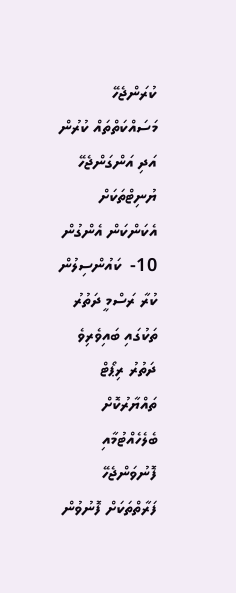ކުރަންޖެހޭ މަސައްކަތްތައް ކުރުން އަދި އަންގަންޖެހޭ ޔުނިޓްތަކަށް އެކަންކަން އެންގުން
10-  ކައުންސިލުން ކުރާ ރަސްމީ ދަތުރު ތަކުގައި ބައިވެރިވެ ދަތުރު ރިޕޯޓް ތައްޔާރުކޮށް ބެލެހެއްޓުމާއި ފޮނުވަންޖެހޭ ފަރާތްތަކަށް ފޮނުވުން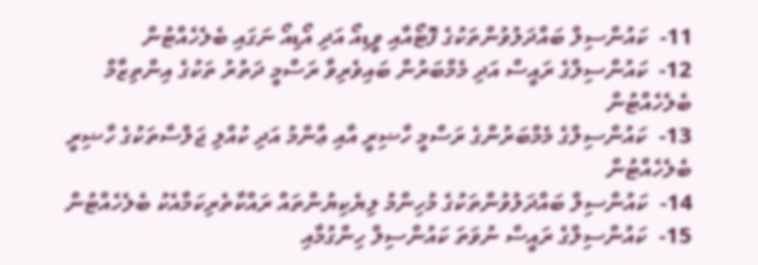11-  ކައުންސިލް ބައްދަލުވުންތަކުގެ ފޮޓޯއާއި ވީޑިއޯ އަދި އޯޑިއޯ ނަގައި ބެލެހެއްޓުން
12-  ކައުންސިލްގެ ރައީސް އަދި މެމްބަރުން ބައިވެރިވާ ރަސްމީ ދަތުރު ތަކުގެ އިންތިޒާމް ބެލެހެއްޓުން
13-  ކައުންސިލްގެ މެމްބަރުންގެ ރަސްމީ ހާޟިރީ އާއި ޢާންމު އަދި ކުއްލި ޖަލްސާތަކުގެ ހާޟިރީ ބެލެހެއްޓުން
14-  ކައުންސިލް ބައްދަލުވުންތަކުގެ މުހިންމު ލިޔެކިޔުންތައް ރައްކާތެރިކަމާއެކު ބެލެހެއްޓުން
15-  ކައުންސިލްގެ ރައީސް ނުވަތަ ކައުންސިލް ހިންގުމާއި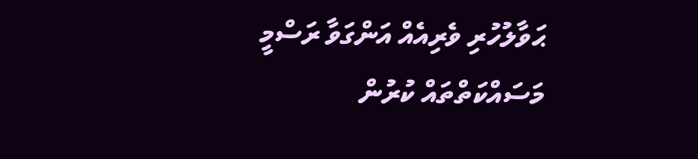ޙަވާލުހުރި ވެރިއެއް އަންގަވާ ރަސްމީ މަސައްކަތްތައް ކުރުން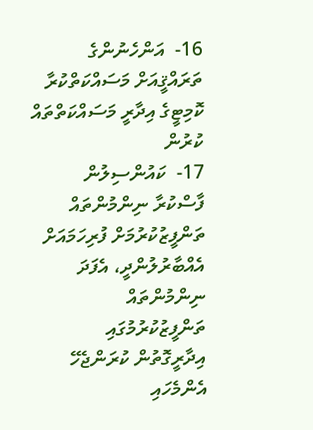16-  އަންހެނުންގެ ތަރައްޤީއަށް މަސައްކަތްކުރާ ކޮމިޓީގެ އިދާރީ މަސައްކަތްތައް ކުރުން
17-  ކައުންސިލުން ފާސްކުރާ ނިންމުންތައް ތަންފީޒުކުރުމަށް ފުރިހަމައަށް އެއްބާރުލުންދީ، އެފަދަ ނިންމުންތައް ތަންފީޒުކުރުމުގައި އިދާރީގޮތުން ކުރަންޖެހޭ އެންމެހައި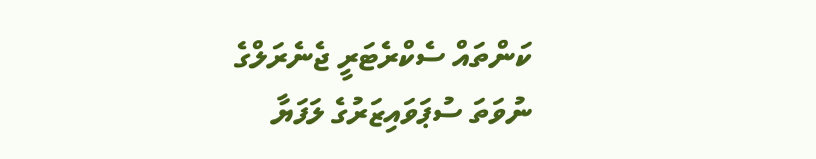ކަންތައް ސެކްރެޓަރީ ޖެނެރަލްގެ ނުވަތަ ސުޕަވައިޒަރުގެ ލަފަޔާ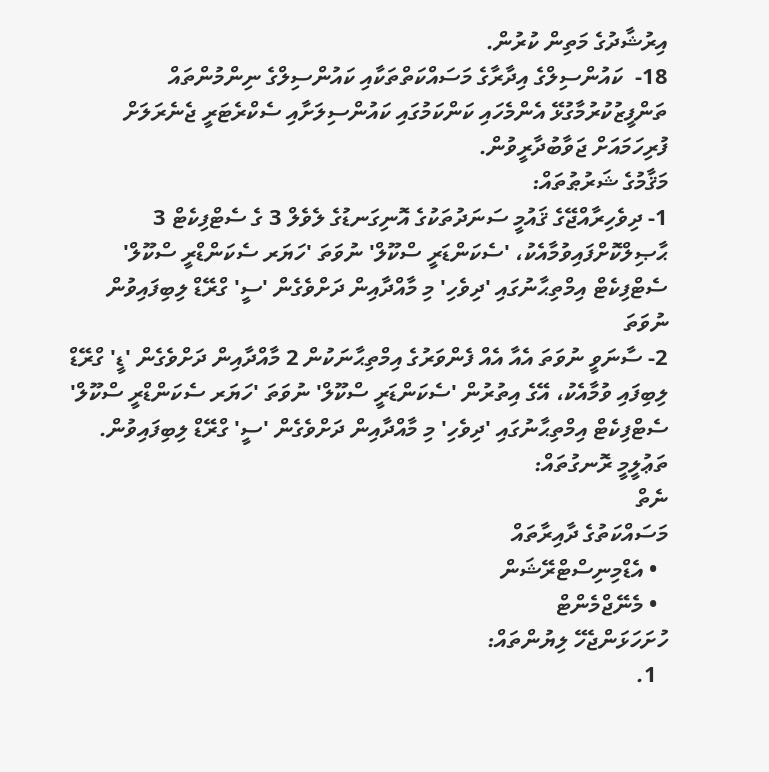އިރުޝާދުގެ މަތިން ކުރުން.
18-  ކައުންސިލްގެ އިދާރާގެ މަސައްކަތްތަކާއި ކައުންސިލްގެ ނިންމުންތައް ތަންފީޒުކުރުމާގުޅޭ އެންމެހައި ކަންކަމުގައި ކައުންސިލަށާއި ސެކްރެޓަރީ ޖެނެރަލަށް ފުރިހަމައަށް ޖަވާބުދާރީވުން.
މަޤާމުގެ ޝަރުޠުތައް:
1- ދިވެހިރާއްޖޭގެ ޤައުމީ ސަނަދުތަކުގެ އޮނިގަނޑުގެ ލެވެލް 3 ގެ ސެޓްފިކެޓް 3 ޙާޞިލްކޮށްފައިވުމާއެކު، 'ސެކަންޑަރީ ސްކޫލް' ނުވަތަ 'ހަޔަރ ސެކަންޑްރީ ސްކޫލް' ސެޓްފިކެޓް އިމްތިޙާނުގައި 'ދިވެހި' މި މާއްދާއިން ދަށްވެގެން 'ސީ' ގްރޭޑް ލިބިފައިވުން
ނުވަތަ
2- ސާނަވީ ނުވަތަ އެއާ އެއް ފެންވަރުގެ އިމްތިޙާނަކުން 2 މާއްދާއިން ދަށްވެގެން 'ޑީ' ގްރޭޑް ލިބިފައި ވުމާއެކު، އޭގެ އިތުރުން 'ސެކަންޑަރީ ސްކޫލް' ނުވަތަ 'ހަޔަރ ސެކަންޑްރީ ސްކޫލް' ސެޓްފިކެޓް އިމްތިޙާނުގައި 'ދިވެހި' މި މާއްދާއިން ދަށްވެގެން 'ސީ' ގްރޭޑް ލިބިފައިވުން.
ތަޢުލީމީ ރޮނގުތައް:
ނެތް
މަސައްކަތުގެ ދާއިރާތައް
  • އެޑްމިނިސްޓްރޭޝަން
  • މެނޭޖްމެންޓް
ހުށަހަޅަންޖެހޭ ލިޔުންތައް:
  1.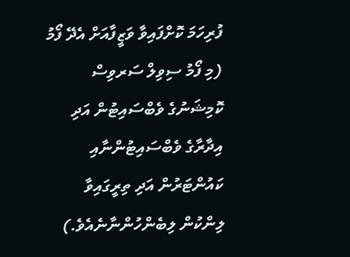ފުރިހަމަ ކޮށްފައިވާ ވަޒީފާއަށް އެދޭ ފޯމު (މި ފޯމު ސިވިލް ސަރވިސް ކޮމިޝަނުގެ ވެބްސައިޓުން އަދި އިދާރާގެ ވެބްސައިޓުންނާއި ކައުންޓަރުން އަދި ތިރީގައިވާ ލިންކުން ލިބެންހުންނާނެއެވެ.)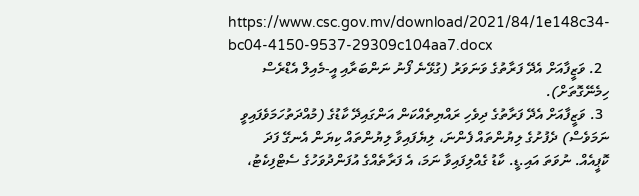https://www.csc.gov.mv/download/2021/84/1e148c34-bc04-4150-9537-29309c104aa7.docx
  2. ވަޒީފާއަށް އެދޭ ފަރާތުގެ ވަނަވަރު (ގުޅޭނެ ފޯނު ނަންބަރާއި އީ-މެއިލް އެޑްރެސް ހިމެނޭގޮތަށް).
  3. ވަޒީފާއަށް އެދޭ ފަރާތުގެ ދިވެހި ރައްޔިތެއްކަން އަންގައިދޭ ކާޑުގެ (މުއްދަތުހަމަވެފައިވީ ނަމަވެސް) ދެފުށުގެ ލިޔުންތައް ފެންނަ، ލިޔެފައިވާ ލިޔުންތައް ކިޔަން އެނގޭ ފަދަ ކޮޕީއެއް. ނުވަތަ އައި.ޑީ. ކާޑު ގެއްލިފައިވާ ނަމަ، އެ ފަރާތެއްގެ އުފަންދުވަހުގެ ސެޓްފިކެޓު،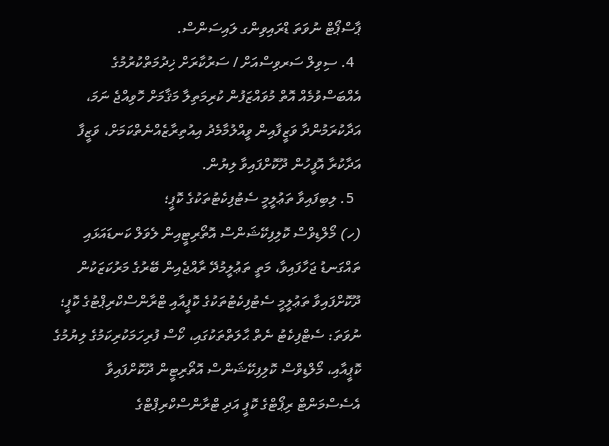ޕާސްޕޯޓް ނުވަތަ ޑްރައިވިންގ ލައިސަންސް.
  4. ސިވިލް ސަރވިސްއަށް / ސަރުކާރަށް ޚިދުމަތްކުރުމުގެ އެއްބަސްވުމެއް އޮތް މުވައްޒަފުން ކުރިމަތިލާ މަޤާމަށް ހޮވިއްޖެ ނަމަ، އަދާކުރަމުންދާ ވަޒީފާއިން ވީއްލުމާމެދު އިއުތިރާޒެއްނެތްކަމަށް، ވަޒީފާ އަދާކުރާ އޮފީހުން ދޫކޮށްފައިވާ ލިޔުން.
  5. ލިބިފައިވާ ތަޢުލީމީ ސެޓުފިކެޓުތަކުގެ ކޮޕީ؛
(ހ) މޯލްޑިވްސް ކޮލިފިކޭޝަންސް އޮތޯރިޓީއިން ލެވަލް ކަނޑައަޅައި ތައްގަނޑު ޖަހާފައިވާ، މަތީ ތަޢުލީމުދޭ ރާއްޖެއިން ބޭރުގެ މަރުކަޒަކުން ދޫކޮށްފައިވާ ތަޢުލީމީ ސެޓުފިކެޓުތަކުގެ ކޮޕީއާއި ޓްރާންސްކްރިޕްޓުގެ ކޮޕީ؛ ނުވަތަ: ސެޓްފިކެޓު ނެތް ޙާލަތްތަކުގައި، ކޯސް ފުރިހަމަކުރިކަމުގެ ލިޔުމުގެ ކޮޕީއާއި، މޯލްޑިވްސް ކޮލިފިކޭޝަންސް އޮތޯރިޓީން ދޫކޮށްފައިވާ އެސެސްމަންޓް ރިޕޯޓްގެ ކޮޕީ އަދި ޓްރާންސްކްރިޕްޓްގެ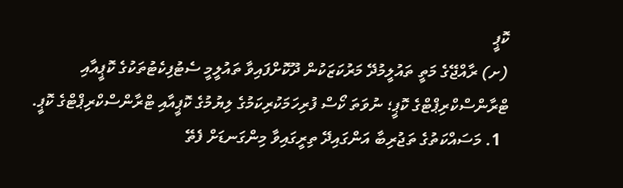ކޮޕީ
(ށ) ރާއްޖޭގެ މަތީ ތައުލީމުދޭ މަރުކަޒަކުން ދޫކޮށްފައިވާ ތައުލީމީ ސެޓުފިކެޓުތަކުގެ ކޮޕީއާއި ޓްރާންސްކްރިޕްޓްގެ ކޮޕީ؛ ނުވަތަ ކޯސް ފުރިހަމަކުރިކަމުގެ ލިޔުމުގެ ކޮޕީއާއި ޓްރާންސްކްރިޕްޓްގެ ކޮޕީ.
  1. މަސައްކަތުގެ ތަޖުރިބާ އަންގައިދޭ ތިރީގައިވާ މިންގަނޑަށް ފެތޭ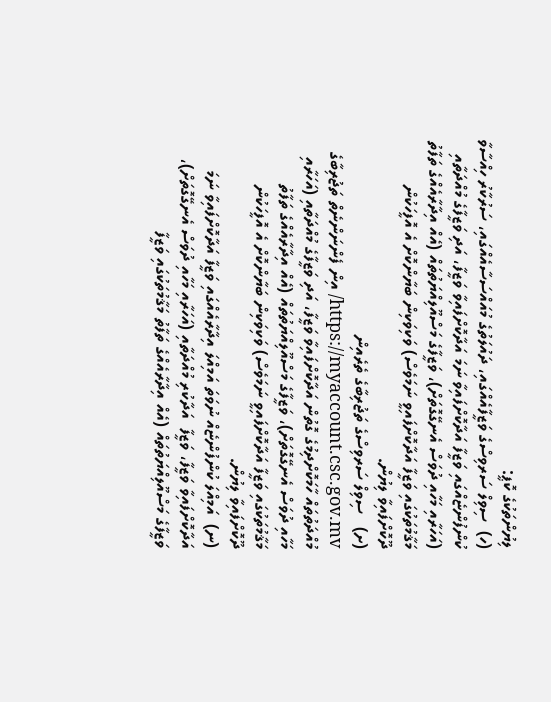ލިޔުންތަކުގެ ކޮޕީ:
(ހ)  ސިވިލް ސަރވިސްގެ ވަޒީފާއެއްގައި، ދައުލަތުގެ މުއައްސަސާއެއްގައި، ސަރުކާރު ހިއްސާވާ ކުންފުންޏެއްގައި ވަޒީފާ އަދާކޮށްފައިވާ ނަމަ އަދާކޮށްފައިވާ ވަޒީފާ، އަދި ވަޒީފާގެ މުއްދަތާއި (އަހަރާއި މަހާއި ދުވަސް އެނގޭގޮތަށް)، ވަޒީފާގެ މަސްއޫލިއްޔަތުތައް (އެއް އިދާރާއެއްގެ ތަފާތު މަޤާމުތަކުގައި ވަޒީފާ އަދާކޮށްފައިވީ ނަމަވެސް) ވަކިވަކިން ބަޔާންކޮށް އެ އޮފީހަކުން ދޫކޮށްފައިވާ ލިޔުން.
(ށ)   ސިވިލް ސަރވިސްގެ ތަޖުރިބާގެ ތެރެއިން https://myaccount.csc.gov.mv/ އިން ފެންނަންނެތް ތަޖުރިބާގެ މުއްދަތުތައް ހާމަކޮށްދިމުގެ ގޮތުން އަދާކޮށްފައިވާ ވަޒީފާ، އަދި ވަޒީފާގެ މުއްދަތާއި (އަހަރާއި މަހާއި ދުވަސް އެނގޭގޮތަށް)، ވަޒީފާގެ މަސްއޫލިއްޔަތުތައް (އެއް އިދާރާއެއްގެ ތަފާތު މަޤާމުތަކުގައި ވަޒީފާ އަދާކޮށްފައިވީ ނަމަވެސް) ވަކިވަކިން ބަޔާންކޮށް އެ އޮފީހަކުން ދޫކޮށްފައިވާ ލިޔުން.
(ނ)  އަމިއްލަ ކުންފުންޏެއް ނުވަތަ އަމިއްލަ އިދާރާއެއްގައި ވަޒީފާ އަދާކޮށްފައިވާ ނަމަ އަދާކޮށްފައިވާ ވަޒީފާ، ވަޒީފާ  އަދާކުރި މުއްދަތާއި (އަހަރާއި މަހާއި ދުވަސް އެނގޭގޮތަށް)، ވަޒީފާގެ މަސްއޫލިއްޔަތުތައް (އެއް އިދާރާއެއްގެ ތަފާތު މަޤާމުތަކުގައި ވަޒީފާ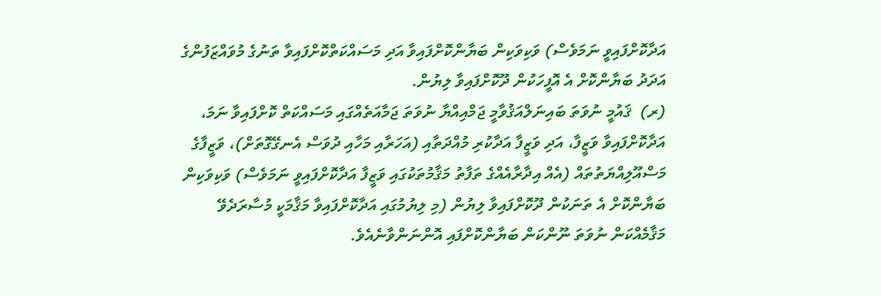އަދާކޮށްފައިވީ ނަމަވެސް) ވަކިވަކިން ބަޔާންކޮށްފައިވާ އަދި މަސައްކަތްކޮށްފައިވާ ތަނުގެ މުވައްޒަފުންގެ އަދަދު ބަޔާންކޮށް އެ އޮފީހަކުން ދޫކޮށްފައިވާ ލިޔުން.
(ރ)  ޤައުމީ ނުވަތަ ބައިނަލްއަޤުވާމީ ޖަމްއިއްޔާ ނުވަތަ ޖަމާއަތެއްގައި މަސައްކަތް ކޮށްފައިވާ ނަމަ، އަދާކޮށްފައިވާ ވަޒީފާ، އަދި ވަޒީފާ އަދާކުރި މުއްދަތާއި (އަހަރާއި މަހާއި ދުވަސް އެނގޭގޮތަށް)، ވަޒީފާގެ މަސްއޫލިއްޔަތުތައް (އެއް އިދާރާއެއްގެ ތަފާތު މަޤާމުތަކުގައި ވަޒީފާ އަދާކޮށްފައިވީ ނަމަވެސް) ވަކިވަކިން ބަޔާންކޮށް އެ ތަނަކުން ދޫކޮށްފައިވާ ލިޔުން (މި ލިޔުމުގައި އަދާކޮށްފައިވާ މަޤާމަކީ މުސާރަދެވޭ މަޤާމެއްކަން ނުވަތަ ނޫންކަން ބަޔާންކޮށްފައި އޮންނަންވާނެއެވެ.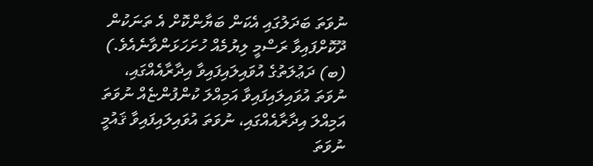ނުވަތަ ބަދަލުގައި އެކަން ބަޔާންކޮށް އެ ތަނަކުން ދޫކޮށްފައިވާ ރަސްމީ ލިޔުމެއް ހުށަހަޅަންވާނެއެވެ.)
(ބ) ދަޢުލަތުގެ އުވައިލައިފައިވާ އިދާރާއެއްގައި، ނުވަތަ އުވައިލައިފައިވާ އަމިއްލަ ކުންފުންޏެއް ނުވަތަ އަމިއްލަ އިދާރާއެއްގައި، ނުވަތަ އުވައިލައިފައިވާ ޤައުމީ ނުވަތަ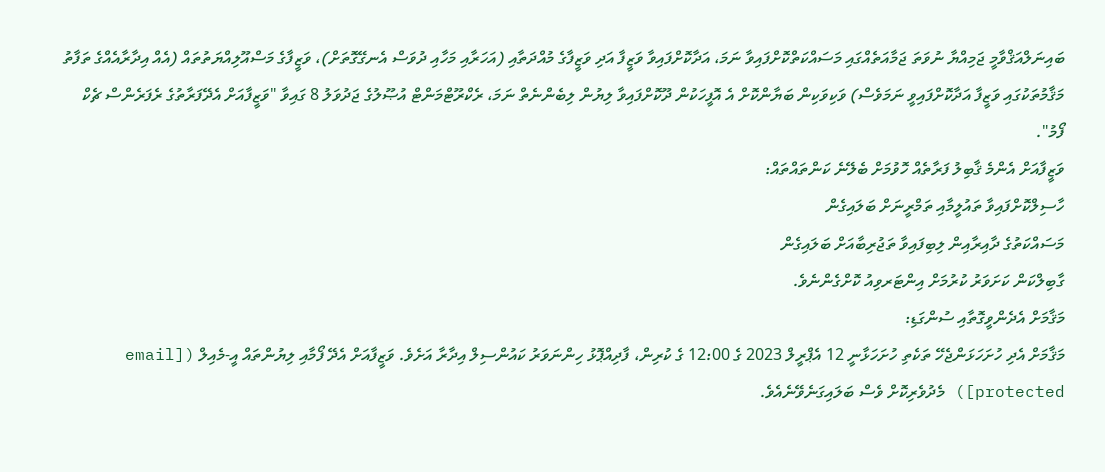ބައިނަލްއަޤްވާމީ ޖަމިއްޔާ ނުވަތަ ޖަމާއަތެއްގައި މަސައްކަތްކޮށްފައިވާ ނަމަ، އަދާކޮށްފައިވާ ވަޒީފާ އަދި ވަޒީފާގެ މުއްދަތާއި (އަހަރާއި މަހާއި ދުވަސް އެނގޭގޮތަށް)، ވަޒީފާގެ މަސްއޫލިއްޔަތުތައް (އެއް އިދާރާއެއްގެ ތަފާތު މަޤާމުތަކުގައި ވަޒީފާ އަދާކޮށްފައިވީ ނަމަވެސް) ވަކިވަކިން ބަޔާންކޮށް އެ އޮފީހަކުން ދޫކޮށްފައިވާ ލިޔުން ލިބެންނެތް ނަމަ، ރެކްރޫޓްމަންޓް އުޞޫލުގެ ޖަދުވަލު 8 ގައިވާ "ވަޒީފާއަށް އެދޭފަރާތުގެ ރެފަރެންސް ޗެކް ފޯމު".
ވަޒީފާއަށް އެންމެ ޤާބިލު ފަރާތެއް ހޮވުމަށް ބެލޭނެ ކަންތައްތައް:
ހާސިލްކޮށްފައިވާ ތައުލީމާއި ތަމްރީނަށް ބަލައިގެން
މަސައްކަތުގެ ދާއިރާއިން ލިބިފައިވާ ތަޖުރިބާއަށް ބަލައިގެން
ގާބިލްކަން ކަށަވަރު ކުރުމަށް އިންޓަރވިއު ކޮށްގެންނެވެ.
މަޤާމަށް އެދެންވީގޮތާއި ސުންގަޑި:
މަޤާމަށް އެދި ހުށަހަޅަންޖެހޭ ތަކެތި ހުށަހަޅާނީ 12 އެޕްރީލް 2023 ގެ 12:00 ގެ ކުރިން، ފާދިއްޕޮޅު ހިންނަވަރު ކައުންސިލް އިދާރާ އަށެވެ. ވަޒީފާއަށް އެދޭ ފޯމާއި ލިޔުންތައް އީ-މެއިލް ([email protected]) މެދުވެރިކޮށް ވެސް ބަލައިގަނެވޭނެއެވެ.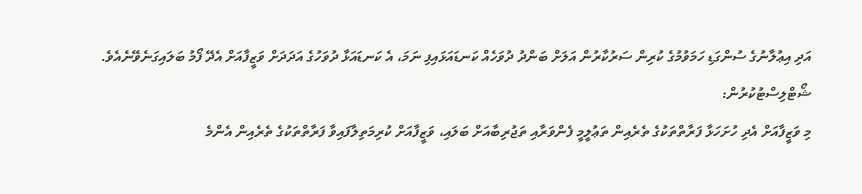އަދި އިޢުލާނުގެ ސުންގަޑި ހަމަވުމުގެ ކުރިން ސަރުކާރުން އަލަށް ބަންދު ދުވަހެއް ކަނޑައަޅައިފި ނަމަ، އެ ކަނޑައަޅާ ދުވަހުގެ އަދަދަށް ވަޒީފާއަށް އެދޭ ފޯމު ބަލައިގަނެވޭނެއެވެ.
ޝޯޓްލިސްޓުކުރުން:
މި ވަޒީފާއަށް އެދި ހުށަހަޅާ ފަރާތްތަކުގެ ތެރެއިން ތަޢުލީމީ ފެންވަރާއި ތަޖުރިބާއަށް ބަލައި، ވަޒީފާއަށް ކުރިމަތިލާފައިވާ ފަރާތްތަކުގެ ތެރެއިން އެންމެ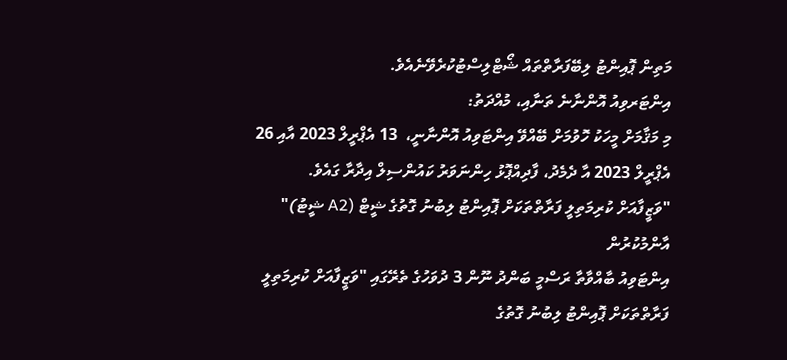މަތިން ޕޮއިންޓު ލިބޭފަރާތްތައް ޝޯޓްލިސްޓުކުރެވޭނެއެވެ.
އިންޓަރވިއު އޮންނާނެ ތަނާއި، މުއްދަތު:
މި މަޤާމަށް މީހަކު ހޮވުމަށް ބޭއްވޭ އިންޓަވިއު އޮންނާނީ،  13 އެޕްރީލް 2023 އާއި 26 އެޕްރީލް 2023 އާ ދެމެދު، ފާދިއްޕޮޅު ހިންނަވަރު ކައުންސިލް އިދާރާ ގައެވެ.
"ވަޒީފާއަށް ކުރިމަތިލީ ފަރާތްތަކަށް ޕޮއިންޓު ލިބުނު ގޮތުގެ ޝީޓް (A2 ޝީޓު)" އާންމުކުރުން
އިންޓަވިއު ބާއްވާތާ ރަސްމީ ބަންދު ނޫން 3 ދުވަހުގެ ތެރޭގައި "ވަޒީފާއަށް ކުރިމަތިލީ ފަރާތްތަކަށް ޕޮއިންޓު ލިބުނު ގޮތުގެ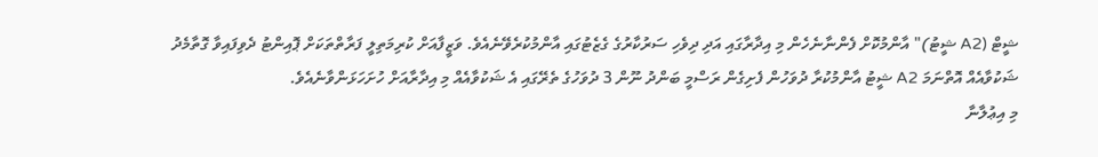ޝީޓް (A2 ޝީޓު)" އާންމުކޮށް ފެންނާނެހެން މި އިދާރާގައި އަދި ދިވެހި ސަރުކާރުގެ ގެޒެޓުގައި އާންމުކުރެވޭނެއެވެ. ވަޒީފާއަށް ކުރިމަތިލީ ފަރާތްތަކަށް ޕޮއިންޓު ދެވިފައިވާ ގޮތާމެދު ޝަކުވާއެއް އޮތްނަމަ A2 ޝީޓު އާންމުކުރާ ދުވަހުން ފެށިގެން ރަސްމީ ބަންދު ނޫން 3 ދުވަހުގެ ތެރޭގައި އެ ޝަކުވާއެއް މި އިދާރާއަށް ހުށަހަޅަންވާނެއެވެ.
މި އިޢުލާނާ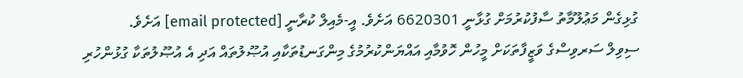ގުޅިގެން މަޢުލޫމާތު ސާފުކުރުމަށް ގުޅާނީ 6620301 އަށެވެ. އީ-މެއިލް ކުރާނީ [email protected] އަށެވެ.
ސިވިލް ސަރވިސްގެ ވަޒީފާތަކަށް މީހުން ހޮވުމާއި އައްޔަންކުރުމުގެ މިންގަނޑުތަކާއި އުޞޫލުތައް އަދި އެ އުޞޫލުތަކާ ގުޅުންހުރި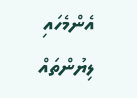އެންމެހައި ލިޔުންތައް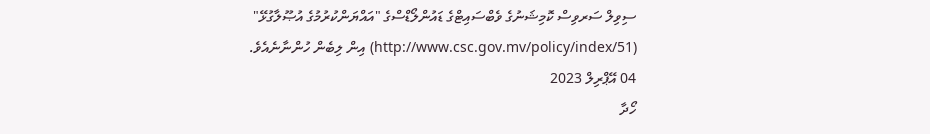ސިވިލް ސަރވިސް ކޮމިޝަނުގެ ވެބްސައިޓްގެ ޑައުންލޯޑްސްގެ "އައްޔަންކުރުމުގެ އުޞޫލާގުޅޭ" (http://www.csc.gov.mv/policy/index/51) އިން ލިބެން ހުންނާނެއެވެ.
04 އޭޕްރިލް 2023
ހޯދާ